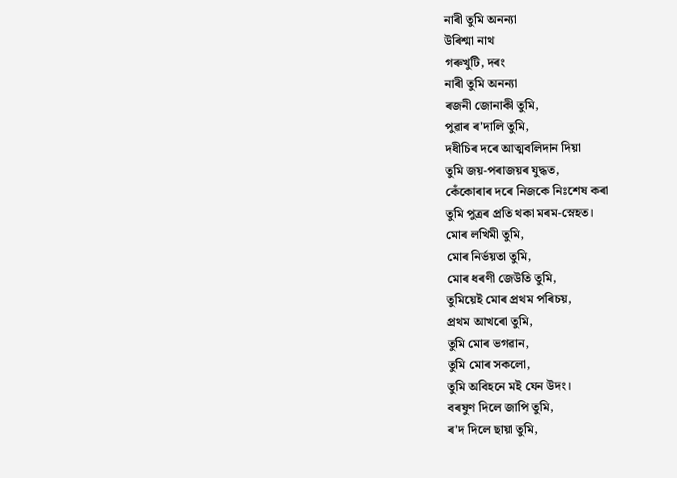নাৰী তুমি অনন্যা
উৰিশ্মা নাথ
গৰুখুটি, দৰং
নাৰী তুমি অনন্যা
ৰজনী জোনাকী তুমি,
পুৱাৰ ৰ'দালি তুমি,
দধীচিৰ দৰে আত্মবলিদান দিয়া
তুমি জয়-পৰাজয়ৰ যুদ্ধত,
কেঁকোৰাৰ দৰে নিজকে নিঃশেষ কৰা
তুমি পুত্ৰৰ প্ৰতি থকা মৰম-স্নেহত।
মোৰ লখিমী তুমি,
মোৰ নিৰ্ভয়তা তুমি,
মোৰ ধৰণী জেউতি তুমি,
তুমিয়েই মোৰ প্ৰথম পৰিচয়,
প্ৰথম আখৰো তুমি,
তুমি মোৰ ভগৱান,
তুমি মোৰ সকলো,
তুমি অবিহনে মই যেন উদং।
বৰষুণ দিলে জাপি তুমি,
ৰ'দ দিলে ছায়া তুমি,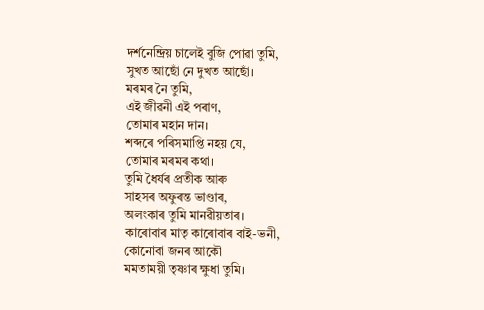দৰ্শনেন্দ্ৰিয় চালেই বুজি পোৱা তুমি,
সুখত আছোঁ নে দুখত আছোঁ।
মৰমৰ নৈ তুমি,
এই জীৱনী এই পৰাণ,
তোমাৰ মহান দান।
শব্দৰে পৰিসমাপ্তি নহয় যে,
তোমাৰ মৰমৰ কথা।
তুমি ধৈৰ্যৰ প্ৰতীক আৰু
সাহসৰ অফুৰন্ত ভাণ্ডাৰ,
অলংকাৰ তুমি মানৱীয়তাৰ।
কাৰোবাৰ মাতৃ কাৰোবাৰ বাই-ভনী,
কোনোবা জনৰ আকৌ
মমতাময়ী তৃষ্ণাৰ ক্ষুধা তুমি।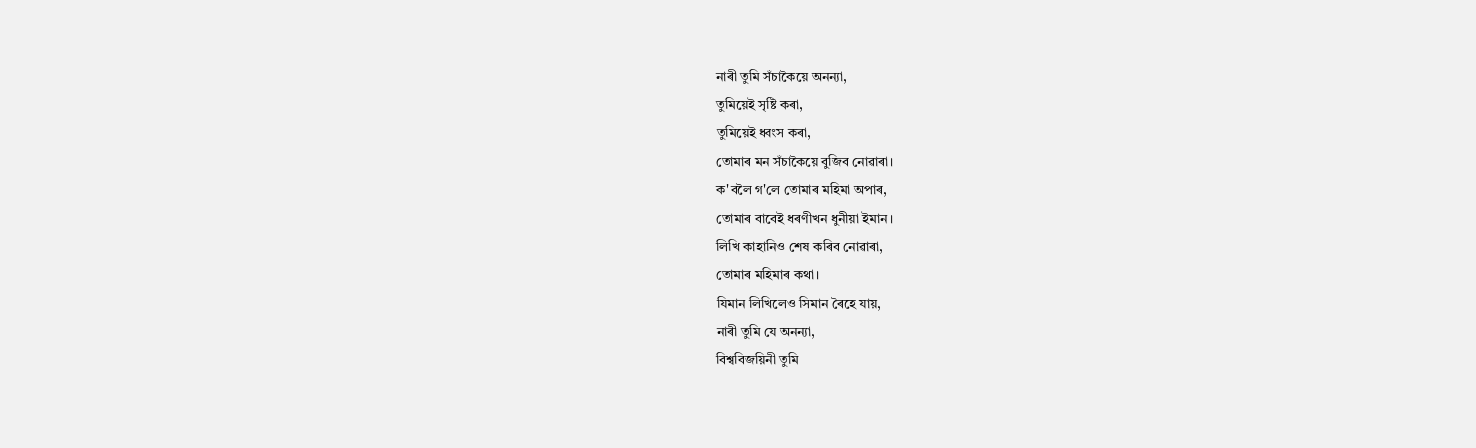নাৰী তুমি সঁচাকৈয়ে অনন্যা,
তুমিয়েই সৃষ্টি কৰা,
তুমিয়েই ধ্বংস কৰা,
তোমাৰ মন সঁচাকৈয়ে বুজিব নোৱাৰা।
ক'বলৈ গ'লে তোমাৰ মহিমা অপাৰ,
তোমাৰ বাবেই ধৰণীখন ধুনীয়া ইমান।
লিখি কাহানিও শেষ কৰিব নোৱাৰা,
তোমাৰ মহিমাৰ কথা।
যিমান লিখিলেও সিমান ৰৈহে যায়,
নাৰী তুমি যে অনন্যা,
বিশ্ববিজয়িনী তুমি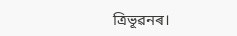ত্ৰিভূৱনৰ।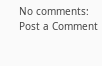No comments:
Post a Comment